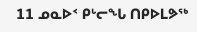11 ᓄᓇᐅᑉ ᑭᒡᓕᖓ ᑎᑭᐅᒪᕗᖅ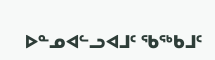ᐅᓐᓄᐊᓪᓗᐊᒧᑦ ᖃᖅᑲᒧᑦ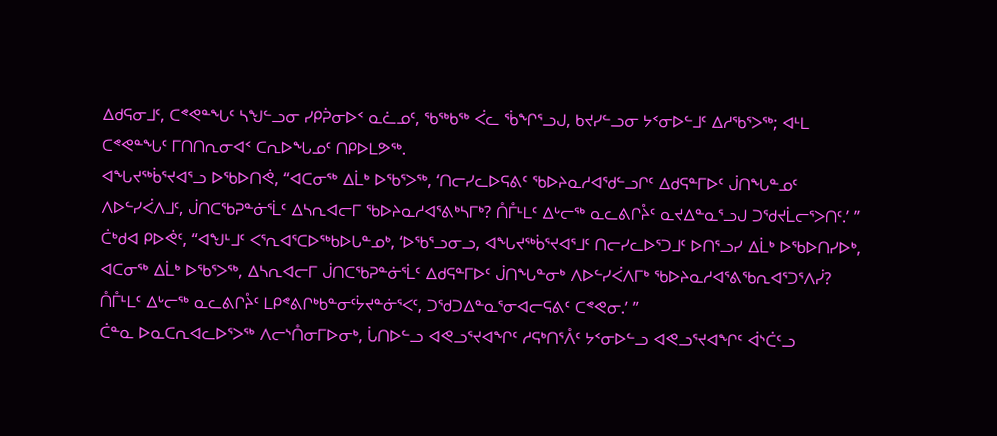ᐃᑯᕋᓂᒧᑦ, ᑕᕝᕙᓐᖓᑦ ᓴᖑᓪᓗᓂ ᓯᑭᕉᓂᐅᑉ ᓇᓛᓄᑦ, ᖃᖅᑲᖅ ᐹᓚ ᖄᖏᕐᓗᒍ, ᑲᔪᓯᓪᓗᓂ ᔭᑉᓂᐅᓪᒧᑦ ᐃᓱᖃᕐᐳᖅ; ᐊᒻᒪ ᑕᕝᕙᓐᖓᑦ ᒥᑎᑎᕆᓂᐊᑉ ᑕᕆᐅᖓᓄᑦ ᑎᑭᐅᒪᕗᖅ.
ᐊᖓᔪᖅᑳᕐᔪᐊᕐᓗ ᐅᖃᐅᑎᕚ, “ᐊᑕᓂᖅ ᐃᒫᒃ ᐅᖃᕐᐳᖅ, ‘ᑎᓕᓯᓚᐅᕋᕕᑦ ᖃᐅᔨᓇᓱᐊᖁᓪᓗᒋᑦ ᐃᑯᕋᓐᒥᐅᑦ ᒎᑎᖓᓐᓄᑦ ᐱᐅᓪᓯᐹᐱᒧᑦ, ᒎᑎᑕᖃᕈᓐᓃᕐᒫᑦ ᐃᓴᕆᐊᓕᒥ ᖃᐅᔨᓇᓱᐊᕐᕕᒃᓴᒥᒃ? ᑍᒤᒻᒪᑦ ᐃᒡᓕᖅ ᓇᓚᕕᒋᔧᑦ ᓇᔪᐃᓐᓇᕐᓗᒍ ᑐᖁᔪᒫᓕᕐᐳᑎᑦ.’ ”
ᑖᒃᑯᐊ ᑭᐅᕚᑦ, “ᐊᖑᒻᒧᑦ ᐸᕐᕆᐊᕐᑕᐅᖅᑲᐅᒐᓐᓄᒃ, ‘ᐅᖃᕐᓗᓂᓗ, ᐊᖓᔪᖅᑳᕐᔪᐊᕐᒧᑦ ᑎᓕᓯᓚᐅᕐᑐᒧᑦ ᐅᑎᕐᓗᓯ ᐃᒫᒃ ᐅᖃᐅᑎᓯᐅᒃ, ᐊᑕᓂᖅ ᐃᒫᒃ ᐅᖃᕐᐳᖅ, ᐃᓴᕆᐊᓕᒥ ᒎᑎᑕᖃᕈᓐᓃᕐᒫᑦ ᐃᑯᕋᓐᒥᐅᑦ ᒎᑎᖓᓐᓂᒃ ᐱᐅᓪᓯᐹᐱᒥᒃ ᖃᐅᔨᓇᓱᐊᕐᕕᖃᕆᐊᕐᑐᕐᐱᓰ? ᑍᒤᒻᒪᑦ ᐃᒡᓕᖅ ᓇᓚᕕᒋᔧᑦ ᒪᑭᕝᕕᒋᒃᑲᓐᓂᑦᔮᔪᓐᓃᕐᐸᑦ, ᑐᖁᑐᐃᓐᓇᕐᓂᐊᓕᕋᕕᑦ ᑕᕝᕙᓂ.’ ”
ᑖᓐᓇ ᐅᓇᑕᕆᐊᓚᐅᕐᐳᖅ ᐱᓕᔅᑍᓂᒥᐅᓂᒃ, ᒑᑎᐅᓪᓗ ᐊᕙᓗᕐᔪᐊᖏᑦ ᓱᕋᒃᑎᕐᐰᑦ ᔭᑉᓂᐅᓪᓗ ᐊᕙᓗᕐᔪᐊᖏᑦ ᐋᔅᑖᑦᓗ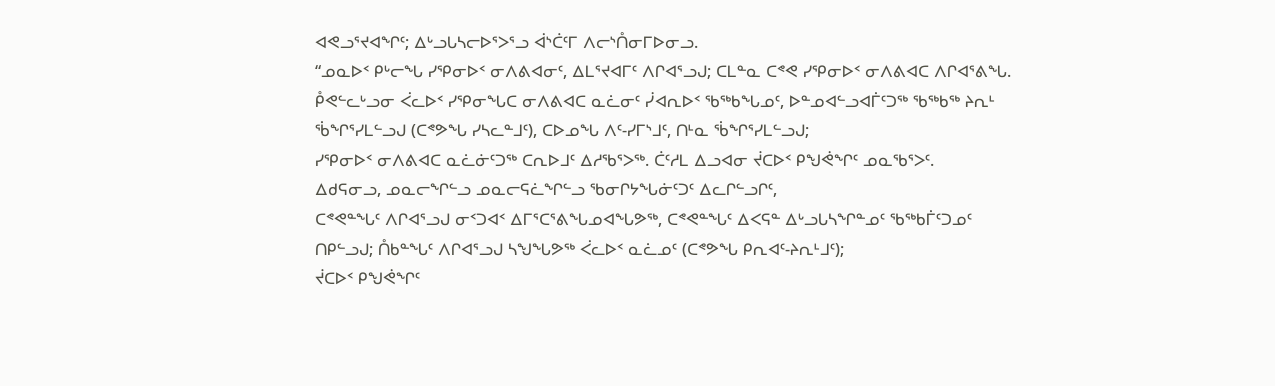ᐊᕙᓗᕐᔪᐊᖏᑦ; ᐃᒡᓗᒐᓴᓕᐅᕐᐳᕐᓗ ᐋᔅᑖᑦᒥ ᐱᓕᔅᑍᓂᒥᐅᓂᓗ.
“ᓄᓇᐅᑉ ᑭᒡᓕᖓ ᓯᕿᓂᐅᑉ ᓂᐱᕕᐊᓂᑦ, ᐃᒪᕐᔪᐊᒥᑦ ᐱᒋᐊᕐᓗᒍ; ᑕᒪᓐᓇ ᑕᕝᕙ ᓯᕿᓂᐅᑉ ᓂᐱᕕᐊᑕ ᐱᒋᐊᕐᕕᖓ.
ᑬᕙᓪᓚᒡᓗᓂ ᐹᓚᐅᑉ ᓯᕿᓂᖓᑕ ᓂᐱᕕᐊᑕ ᓇᓛᓂᑦ ᓰᐊᕆᐅᑉ ᖃᖅᑲᖓᓄᑦ, ᐅᓐᓄᐊᓪᓗᐊᒦᑦᑐᖅ ᖃᖅᑲᖅ ᔨᕆᒻ ᖄᖏᕐᓯᒪᓪᓗᒍ (ᑕᕝᕗᖓ ᓯᓴᓚᓐᒧᑦ), ᑕᐅᓄᖓ ᐱᑦ-ᓯᒥᔅᒧᑦ, ᑎᒻᓇ ᖄᖏᕐᓯᒪᓪᓗᒍ;
ᓯᕿᓂᐅᑉ ᓂᐱᕕᐊᑕ ᓇᓛᓃᑦᑐᖅ ᑕᕆᐅᒧᑦ ᐃᓱᖃᕐᐳᖅ. ᑖᑦᓱᒪ ᐃᓗᐊᓂ ᔫᑕᐅᑉ ᑭᖑᕚᖏᑦ ᓄᓇᖃᕐᐳᑦ.
ᐃᑯᕋᓂᓗ, ᓄᓇᓕᖏᓪᓗ ᓄᓇᓕᕋᓛᖏᓪᓗ ᖃᓂᒋᔭᖓᓃᑦᑐᑦ ᐃᓚᒋᓪᓗᒋᑦ,
ᑕᕝᕙᓐᖓᑦ ᐱᒋᐊᕐᓗᒍ ᓂᑉᑐᐊᑉ ᐃᒥᕐᑕᕐᕕᖓᓄᐊᖓᕗᖅ, ᑕᕝᕙᓐᖓᑦ ᐃᐸᕋᓐ ᐃᒡᓗᒐᓴᖏᓐᓄᑦ ᖃᖅᑲᒦᑦᑐᓄᑦ ᑎᑭᓪᓗᒍ; ᑍᑲᓐᖓᑦ ᐱᒋᐊᕐᓗᒍ ᓴᖑᖓᕗᖅ ᐹᓚᐅᑉ ᓇᓛᓄᑦ (ᑕᕝᕗᖓ ᑭᕆᐊᑦ-ᔨᕆᒻᒧᑦ);
ᔫᑕᐅᑉ ᑭᖑᕚᖏᑦ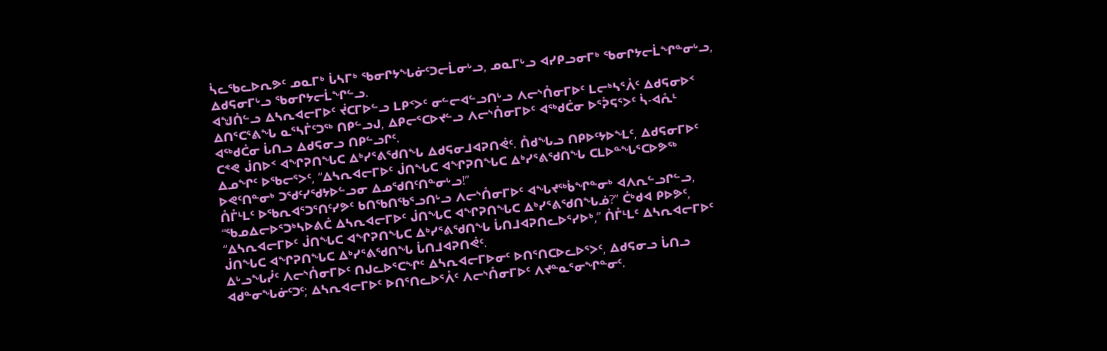ᓵᓚᖃᓚᐅᕆᕗᑦ ᓄᓇᒥᒃ ᒑᓴᒥᒃ ᖃᓂᒋᔭᖓᓃᑦᑐᓕᒫᓂᒡᓗ, ᓄᓇᒥᒡᓗ ᐊᓯᑭᓗᓂᒥᒃ ᖃᓂᒋᔭᓕᒫᖏᓐᓂᒡᓗ, ᐃᑯᕋᓂᒥᒡᓗ ᖃᓂᒋᔭᓕᒫᖏᓪᓗ.
ᐊᖑᑏᓪᓗ ᐃᓴᕆᐊᓕᒥᐅᑦ ᔫᑕᒥᐅᓪᓗ ᒪᑭᑉᐳᑦ ᓂᓪᓕᐊᓪᓗᑎᒡᓗ ᐱᓕᔅᑍᓂᒥᐅᑦ ᒪᓕᒃᓴᕐᐰᑦ ᐃᑯᕋᓂᐅᑉ ᐃᑎᕐᑕᕐᕕᖓ ᓇᕐᓴᒦᑦᑐᖅ ᑎᑭᓪᓗᒍ, ᐃᑭᓕᕐᑕᐅᔪᓪᓗ ᐱᓕᔅᑍᓂᒥᐅᑦ ᐊᖅᑯᑖᓂ ᐅᕐᕉᕋᕐᐳᑦ ᓵ-ᐊᕅᒻ ᐊᖅᑯᑖᓂ ᒑᑎᓗ ᐃᑯᕋᓂᓗ ᑎᑭᓪᓗᒋᑦ.
ᑕᕝᕙ ᒎᑎᐅᑉ ᐊᖏᕈᑎᖓᑕ ᐃᒃᓯᕐᕕᖁᑎᖓ ᐃᑯᕋᓂᒧᐊᕈᑎᕚᑦ. ᑍᑯᖓᓗ ᑎᑭᐅᑦᔭᐅᖕᒪᑦ, ᐃᑯᕋᓂᒥᐅᑦ ᐃᓄᖏᑦ ᐅᖃᓕᕐᐳᑦ, “ᐃᓴᕆᐊᓕᒥᐅᑦ ᒎᑎᖓᑕ ᐊᖏᕈᑎᖓᑕ ᐃᒃᓯᕐᕕᖁᑎᖓ ᑕᒪᐅᓐᖓᕐᑕᐅᕗᖅ ᐅᕙᑦᑎᓐᓂᒃ ᑐᖁᑦᓯᖁᔭᐅᓪᓗᓂ ᐃᓄᖁᑎᑦᑎᓐᓂᒡᓗ!”
ᑍᒤᒻᒪᑦ ᐅᖃᕆᐊᕐᑐᕐᑎᑦᓯᕗᑦ ᑲᑎᖃᑎᖃᕐᓗᑎᒡᓗ ᐱᓕᔅᑍᓂᒥᐅᑦ ᐊᖓᔪᖅᑳᖏᓐᓂᒃ ᐊᐱᕆᓪᓗᒋᓪᓗ, “ᖃᓄᐃᓕᐅᕐᑐᒃᓴᐅᕕᑖ ᐃᓴᕆᐊᓕᒥᐅᑦ ᒎᑎᖓᑕ ᐊᖏᕈᑎᖓᑕ ᐃᒃᓯᕐᕕᖁᑎᖓᓅ?” ᑖᒃᑯᐊ ᑭᐅᕗᑦ, “ᐃᓴᕆᐊᓕᒥᐅᑦ ᒎᑎᖓᑕ ᐊᖏᕈᑎᖓᑕ ᐃᒃᓯᕐᕕᖁᑎᖓ ᒑᑎᒧᐊᕈᑎᓚᐅᕐᓯᐅᒃ,” ᑍᒤᒻᒪᑦ ᐃᓴᕆᐊᓕᒥᐅᑦ ᒎᑎᖓᑕ ᐊᖏᕈᑎᖓᑕ ᐃᒃᓯᕐᕕᖁᑎᖓ ᒑᑎᒧᐊᕈᑎᕚᑦ.
ᐃᒡᓗᖓᓮᑦ ᐱᓕᔅᑍᓂᒥᐅᑦ ᑎᒍᓚᐅᕐᑕᖏᑦ ᐃᓴᕆᐊᓕᒥᐅᓂᑦ ᐅᑎᕐᑎᑕᐅᓚᐅᕐᐳᑦ, ᐃᑯᕋᓂᓗ ᒑᑎᓗ ᐊᑯᓐᓂᖓᓃᑦᑐᑦ; ᐃᓴᕆᐊᓕᒥᐅᑦ ᐅᑎᕐᑎᓚᐅᕐᐰᑦ ᐱᓕᔅᑍᓂᒥᐅᑦ ᐱᔪᓐᓇᕐᓂᖏᓐᓂᑦ.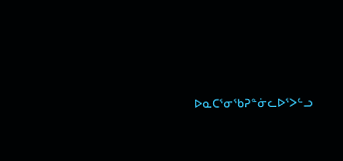ᐅᓇᑕᕐᓂᖃᕈᓐᓃᓚᐅᕐᐳᓪᓗ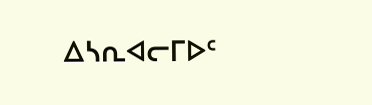ᐃᓴᕆᐊᓕᒥᐅᑦ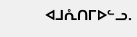ᐊᒧᕅᑎᒥᐅᓪᓗ.